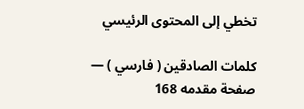تخطي إلى المحتوى الرئيسي

كلمات الصادقين ( فارسي ) — صفحة مقدمه 168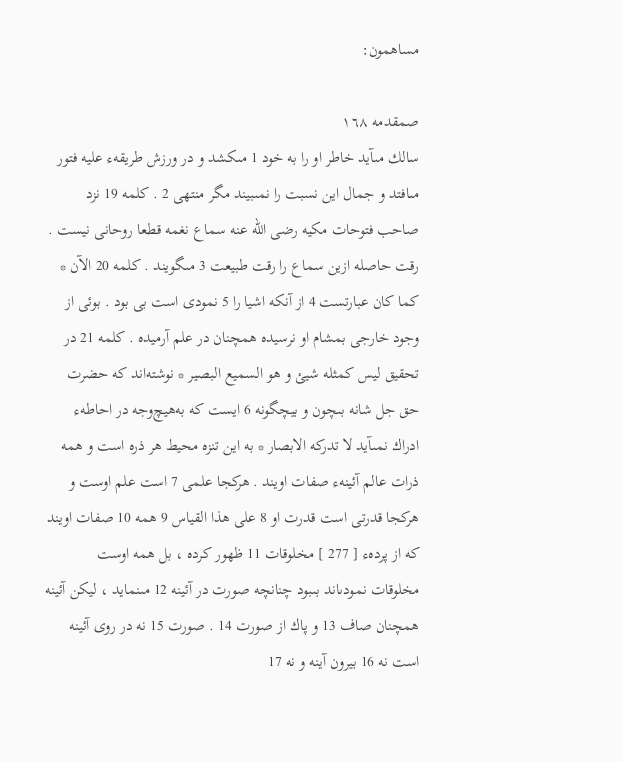مساهمون:

صمقدمه ١٦٨
سالك مىآيد خاطر او را به خود 1 مىكشد و در ورزش طريقهء عليه فتور مىافتد و جمال اين نسبت را نمىبيند مگر منتهى 2 . كلمه 19 نزد صاحب فتوحات مكيه رضى اللّه عنه سماع نغمه قطعا روحانى نيست . رقت حاصله ازين سماع را رقت طبيعت 3 مىگويند . كلمه 20 الآن * كما كان عبارتست 4 از آنكه اشيا را 5 نمودى است بى بود . بوئى از وجود خارجى بمشام او نرسيده همچنان در علم آرميده . كلمه 21 در تحقيق ليس كمثله شيئ و هو السميع البصير * نوشته‌اند كه حضرت حق جل شانه بىچون و بيچگونه 6 ايست كه به‌هيچ‌وجه در احاطهء ادراك نمىآيد لا تدركه الابصار * به اين تنزه محيط هر ذره است و همه ذرات عالم آئينهء صفات اويند . هركجا علمى 7 است علم اوست و هركجا قدرتى است قدرت او 8 على هذا القياس 9 همه 10 صفات اويند كه از پردهء [ 277 ] مخلوقات 11 ظهور كرده ، بل همه اوست مخلوقات نمودىاند بىبود چنانچه صورت در آئينه 12 مىنمايد ، ليكن آئينه همچنان صاف 13 و پاك از صورت 14 . صورت 15 نه در روى آئينه است نه 16 بيرون آينه و نه 17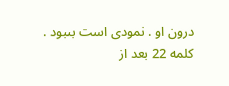درون او . نمودى است بىبود . كلمه 22 بعد از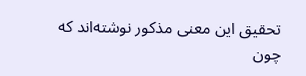تحقيق اين معنى مذكور نوشته‌اند كه چون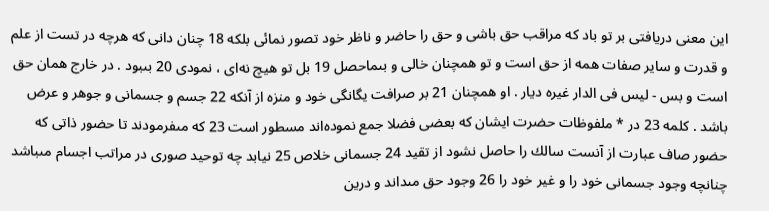اين معنى دريافتى بر تو باد كه مراقب حق باشى و حق را حاضر و ناظر خود تصور نمائى بلكه 18 چنان دانى كه هرچه در تست از علم و قدرت و ساير صفات همه از حق است و تو همچنان خالى و بىماحصل 19 بل تو هيچ نه‌اى ، نمودى 20 بىبود . در خارج همان حق است و بس - ليس فى الدار غيره ديار . او همچنان 21 بر صرافت يگانگى خود و منزه از آنكه 22 جسم و جسمانى و جوهر و عرض باشد . كلمه 23 در * ملفوظات حضرت ايشان كه بعضى فضلا جمع نموده‌اند مسطور است 23 كه مىفرمودند تا حضور ذاتى كه حضور صاف عبارت از آنست سالك را حاصل نشود از تقيد 24 جسمانى خلاص 25 نيابد چه توحيد صورى در مراتب اجسام مىباشد چنانچه وجود جسمانى خود را و غير خود را 26 وجود حق مىداند و درين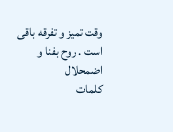وقت تميز و تفرقه باقى است . روح بفنا و اضمحلال
كلمات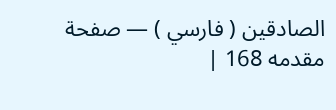الصادقين ( فارسي ) — صفحة مقدمه 168 |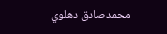محمدصادق دهلوي